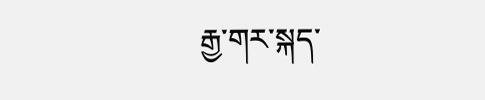རྒྱ་གར་སྐད་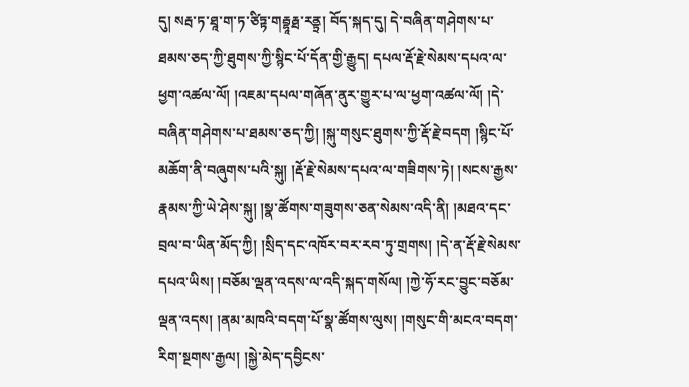དུ། སརྦ་ཏ་ཐཱ་ག་ཏ་ཙིཏྟ་གརྦྷཱརྠ་རནྟྲ། བོད་སྐད་དུ། དེ་བཞིན་གཤེགས་པ་ཐམས་ཅད་ཀྱི་ཐུགས་ཀྱི་སྙིང་པོ་དོན་གྱི་རྒྱུད། དཔལ་རྡོ་རྗེ་སེམས་དཔའ་ལ་ཕྱག་འཚལ་ལོ། །འཇམ་དཔལ་གཞོན་ནུར་གྱུར་པ་ལ་ཕྱག་འཚལ་ལོ། །དེ་བཞིན་གཤེགས་པ་ཐམས་ཅད་ཀྱི། །སྐུ་གསུང་ཐུགས་ཀྱི་རྡོ་རྗེ་བདག །སྙིང་པོ་མཆོག་ནི་བཞུགས་པའི་སྐུ། །རྡོ་རྗེ་སེམས་དཔའ་ལ་གཟིགས་ཏེ། །སངས་རྒྱས་རྣམས་ཀྱི་ཡེ་ཤེས་སྐུ། །སྣ་ཚོགས་གཟུགས་ཅན་སེམས་འདི་ནི། །མཐའ་དང་བྲལ་བ་ཡིན་མོད་ཀྱི། །སྲིད་དང་འཁོར་བར་རབ་ཏུ་གྲགས། །དེ་ན་རྡོ་རྗེ་སེམས་དཔའ་ཡིས། །བཅོམ་ལྡན་འདས་ལ་འདི་སྐད་གསོལ། །ཀྱེ་ཧོ་རང་བྱུང་བཅོམ་ལྡན་འདས། །ནམ་མཁའི་བདག་པོ་སྣ་ཚོགས་ལུས། །གསུང་གི་མངའ་བདག་རིག་སྔགས་རྒྱལ། །སྐྱེ་མེད་དབྱིངས་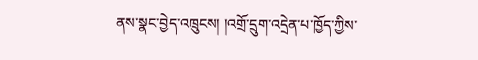ནས་སྣང་བྱེད་འཁྲུངས། །འགྲོ་དྲུག་འདྲེན་པ་ཁྱོད་ཀྱིས་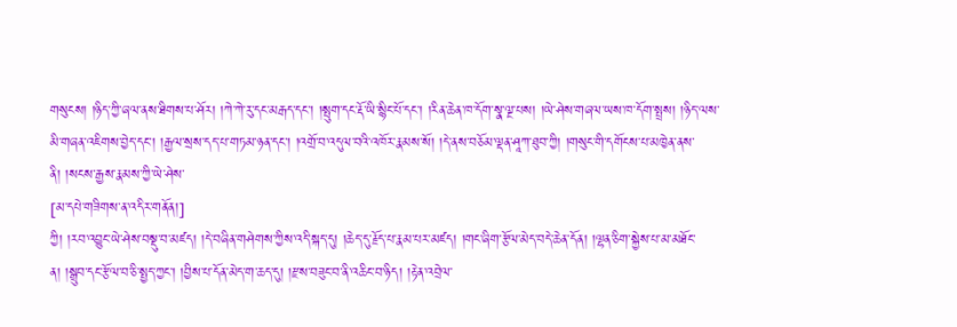གསུངས། །ཉིད་ཀྱི་ཞལ་ནས་ཐིགས་པ་ཤོར། །ཀེ་ཀེ་རུ་དང་མརྒད་དང་། །སྤུག་དང་རྡོ་ཡི་སྙིང་པོ་དང་། །རིན་ཆེན་ཁ་དོག་སྣ་ལྔ་པས། །ཡེ་ཤེས་གཞལ་ཡས་ཁ་དོག་སྤྲས། །ཉིད་ལས་མི་གཞན་འཇིགས་བྱེད་དང་། །རྒྱལ་སྲས་དད་པ་གཏམ་ཉན་དང་། །འགྲོ་བ་འདུལ་བའི་འཁོར་རྣམས་སོ། །དེ་ནས་བཅོམ་ལྡན་ཤཱཀ་ཐུབ་ཀྱི། །གསུང་གི་དགོངས་པ་མཁྱེན་ནས་ནི། །སངས་རྒྱས་རྣམས་ཀྱི་ཡེ་ཤེས་
[མ་དཔེ་གཟིགས་ན་འདིར་གནོན།]
ཀྱི། །རབ་འབྱུང་ཡེ་ཤེས་བསྡུ་བ་མཛད། །དེ་བཞིན་གཤེགས་ཀྱིས་འདི་སྐད་དུ། །ཆེད་དུ་རྗོད་པ་རྣམ་པར་མཛད། །གང་ཞིག་རྩོལ་མེད་བདེ་ཆེན་དོན། །ལྷན་ཅིག་སྐྱེས་པ་མ་མཐོང་ན། །སྒྲུབ་དང་རྩོལ་བ་ཅི་སྤྱད་ཀྱང་། །བྱིས་པ་དོན་མེད་ག་ཆད་དུ། །རྫས་བཟུང་བ་ནི་འཆིང་བ་ཉིད། །རྟེན་འབྲེལ་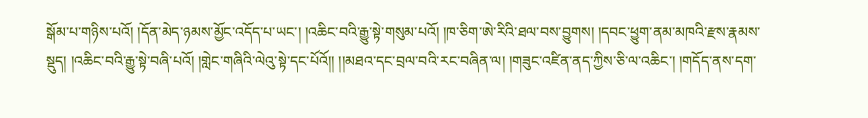སྒོམ་པ་གཉིས་པའོ། །དོན་མེད་ཉམས་མྱོང་འདོད་པ་ཡང་། །འཆིང་བའི་རྒྱུ་སྟེ་གསུམ་པའོ། །ཁ་ཅིག་ཨེ་རིའི་ཐལ་བས་བྱུགས། །དབང་ཕྱུག་ནམ་མཁའི་རྫས་རྣམས་སྡུད། །འཆིང་བའི་རྒྱུ་སྟེ་བཞི་པའོ། །གླེང་གཞིའི་ལེའུ་སྟེ་དང་པོའོ།། །།མཐའ་དང་བྲལ་བའི་རང་བཞིན་ལ། །གཟུང་འཛིན་ནད་ཀྱིས་ཅི་ལ་འཆིང་། །གདོད་ནས་དག་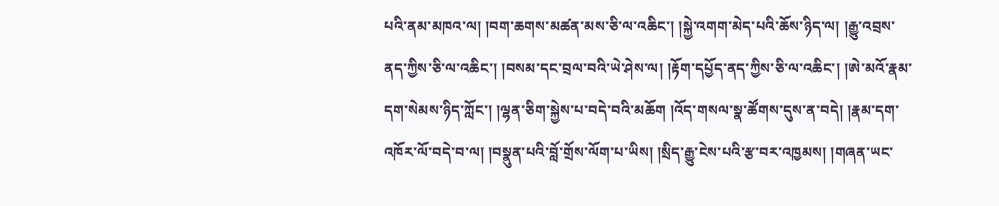པའི་ནམ་མཁའ་ལ། །བག་ཆགས་མཚན་མས་ཅི་ལ་འཆིང་། །སྐྱེ་འགག་མེད་པའི་ཆོས་ཉིད་ལ། །རྒྱུ་འབྲས་ནད་ཀྱིས་ཅི་ལ་འཆིང་། །བསམ་དང་བྲལ་བའི་ཡེ་ཤེས་ལ། །རྟོག་དཔྱོད་ནད་ཀྱིས་ཅི་ལ་འཆིང་། །ཨེ་མའོ་རྣམ་དག་སེམས་ཉིད་ཀློང་། །ལྷན་ཅིག་སྐྱེས་པ་བདེ་བའི་མཆོག །འོད་གསལ་སྣ་ཚོགས་དུས་ན་བདེ། །རྣམ་དག་འཁོར་ལོ་བདེ་བ་ལ། །བསྣུན་པའི་བློ་གྲོས་ལོག་པ་ཡིས། །སྲིད་རྒྱུ་ངེས་པའི་རྩ་བར་འཁྱམས། །གཞན་ཡང་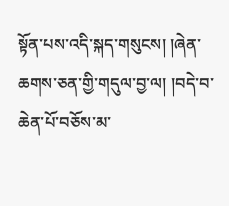སྟོན་པས་འདི་སྐད་གསུངས། །ཞེན་ཆགས་ཅན་གྱི་གདུལ་བྱ་ལ། །བདེ་བ་ཆེན་པོ་བཅོས་མ་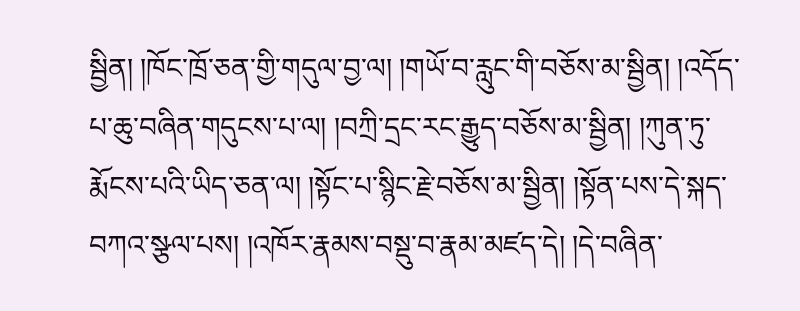སྦྱིན། །ཁོང་ཁྲོ་ཅན་གྱི་གདུལ་བྱ་ལ། །གཡོ་བ་རླུང་གི་བཅོས་མ་སྦྱིན། །འདོད་པ་ཆུ་བཞིན་གདུངས་པ་ལ། །བཀྲི་དྲང་རང་རྒྱུད་བཅོས་མ་སྦྱིན། །ཀུན་ཏུ་རྨོངས་པའི་ཡིད་ཅན་ལ། །སྟོང་པ་སྙིང་རྗེ་བཅོས་མ་སྦྱིན། །སྟོན་པས་དེ་སྐད་བཀའ་སྩལ་པས། །འཁོར་རྣམས་བསྡུ་བ་རྣམ་མཛད་དེ། །དེ་བཞིན་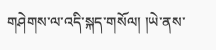གཤེགས་ལ་འདི་སྐད་གསོལ། །ཡེ་ནས་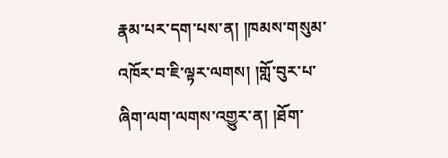རྣམ་པར་དག་པས་ན། །ཁམས་གསུམ་འཁོར་བ་ཇི་ལྟར་ལགས། །གློ་བུར་པ་ཞིག་ལག་ལགས་འགྱུར་ན། །ཐོག་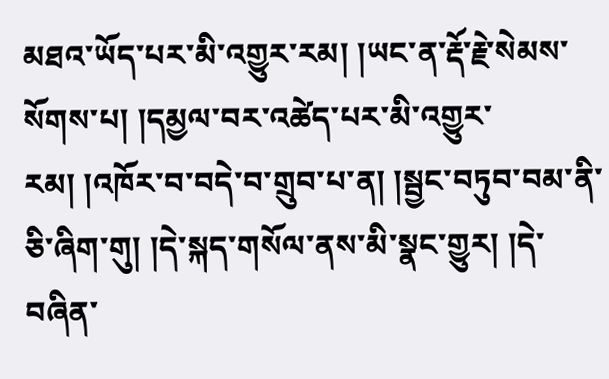མཐའ་ཡོད་པར་མི་འགྱུར་རམ། །ཡང་ན་རྡོ་རྗེ་སེམས་སོགས་པ། །དམྱལ་བར་འཚེད་པར་མི་འགྱུར་རམ། །འཁོར་བ་བདེ་བ་གྲུབ་པ་ན། །སྦྱང་བཏུབ་བམ་ནི་ཅི་ཞིག་གུ། །དེ་སྐད་གསོལ་ནས་མི་སྣང་གྱུར། །དེ་བཞིན་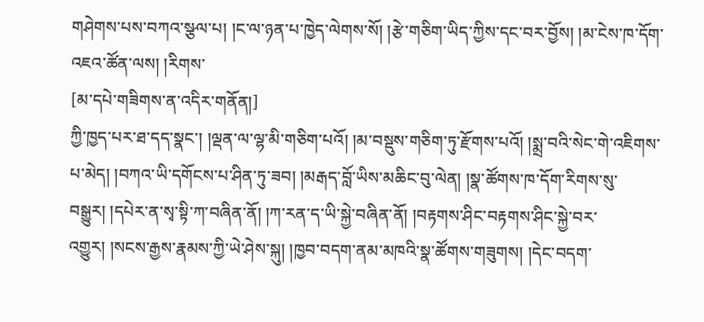གཤེགས་པས་བཀའ་སྩལ་པ། །ང་ལ་ཉན་པ་ཁྱེད་ལེགས་སོ། །རྩེ་གཅིག་ཡིད་ཀྱིས་དང་བར་བྱོས། །མ་ངེས་ཁ་དོག་འཇའ་ཚོན་ལས། །རིགས་
[མ་དཔེ་གཟིགས་ན་འདིར་གནོན།]
ཀྱི་ཁྱད་པར་ཐ་དད་སྣང་། །ལྡན་ལ་ལྷ་མི་གཅིག་པའོ། །མ་བསྡུས་གཅིག་ཏུ་རྫོགས་པའོ། །སྨྲ་བའི་སེང་གེ་འཇིགས་པ་མེད། །བཀའ་ཡི་དགོངས་པ་ཤིན་ཏུ་ཟབ། །མརྒད་བློ་ཡིས་མཆིང་བུ་ལེན། །སྣ་ཚོགས་ཁ་དོག་རིགས་སུ་བསྒྱུར། །དཔེར་ན་སྭ་སྟི་ཀ་བཞིན་ནོ། །ཀ་རན་ད་ཡི་སྐྱེ་བཞིན་ནོ། །བརྟགས་ཤིང་བརྟགས་ཤིང་སྐྱེ་བར་འགྱུར། །སངས་རྒྱས་རྣམས་ཀྱི་ཡེ་ཤེས་སྐུ། །ཁྱབ་བདག་ནམ་མཁའི་སྣ་ཚོགས་གཟུགས། །དེང་བདག་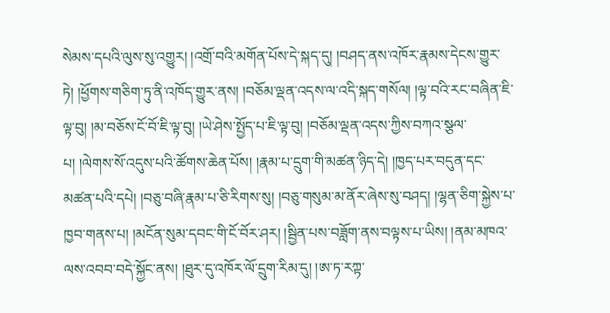སེམས་དཔའི་ལུས་སུ་འགྱུར། །འགྲོ་བའི་མགོན་པོས་དེ་སྐད་དུ། །བཤད་ནས་འཁོར་རྣམས་དེངས་གྱུར་ཏེ། །ཕྱོགས་གཅིག་ཏུ་ནི་འཁོད་གྱུར་ནས། །བཅོམ་ལྡན་འདས་ལ་འདི་སྐད་གསོལ། །ལྟ་བའི་རང་བཞིན་ཇི་ལྟ་བུ། །མ་བཅོས་ངོ་བོ་ཇི་ལྟ་བུ། །ཡེ་ཤེས་སྤྱོད་པ་ཇི་ལྟ་བུ། །བཅོམ་ལྡན་འདས་ཀྱིས་བཀའ་སྩལ་པ། །ལེགས་སོ་འདུས་པའི་ཚོགས་ཆེན་པོས། །རྣམ་པ་དྲུག་གི་མཚན་ཉིད་དེ། །ཁྱད་པར་བདུན་དང་མཚན་པའི་དཔེ། །བཅུ་བཞི་རྣམ་པ་ཅི་རིགས་སུ། །བཅུ་གསུམ་མ་ནོར་ཞེས་སུ་བཤད། །ལྷན་ཅིག་སྐྱེས་པ་ཁྱབ་གནས་པ། །མངོན་སུམ་དབང་གི་ངོ་བོར་ཤར། །སྦྱིན་པས་བཟློག་ནས་བལྟས་པ་ཡིས། །ནམ་མཁའ་ལས་འབབ་བདེ་སྐྱོང་ནས། །ཐུར་དུ་འཁོར་ལོ་དྲུག་རིམ་དུ། །ཨ་ཏ་རཀྟ་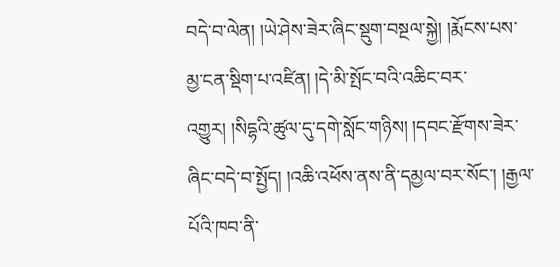བདེ་བ་ལེན། །ཡེ་ཤེས་ཟེར་ཞིང་སྡུག་བསྔལ་སྐྱེ། །རྨོངས་པས་མྱ་ངན་སྡིག་པ་འཛིན། །དེ་མི་སྤོང་བའི་འཆིང་བར་འགྱུར། །སིདྷའི་ཚུལ་དུ་དགེ་སློང་གཉིས། །དབང་རྫོགས་ཟེར་ཞིང་བདེ་བ་སྤྱོད། །འཆི་འཕོས་ནས་ནི་དམྱལ་བར་སོང་། །རྒྱལ་པོའི་ཁབ་ནི་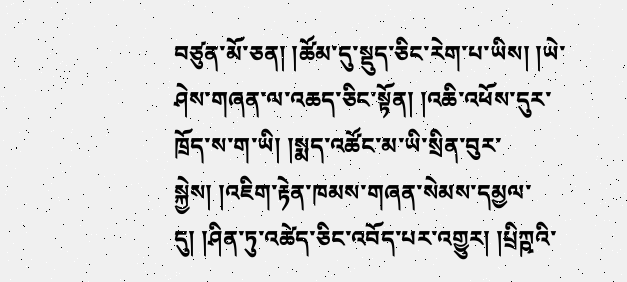བཙུན་མོ་ཅན། །ཚོམ་དུ་སྡུད་ཅིང་རེག་པ་ཡིས། །ཡེ་ཤེས་གཞན་ལ་འཆད་ཅིང་སྟོན། །འཆི་འཕོས་དུར་ཁྲོད་ས་ག་ཡི། །སྨད་འཚོང་མ་ཡི་སྲིན་བུར་སྐྱེས། །འཇིག་རྟེན་ཁམས་གཞན་སེམས་དམྱལ་དུ། །ཤིན་ཏུ་འཚེད་ཅིང་འབོད་པར་འགྱུར། །པྲིཀྵའི་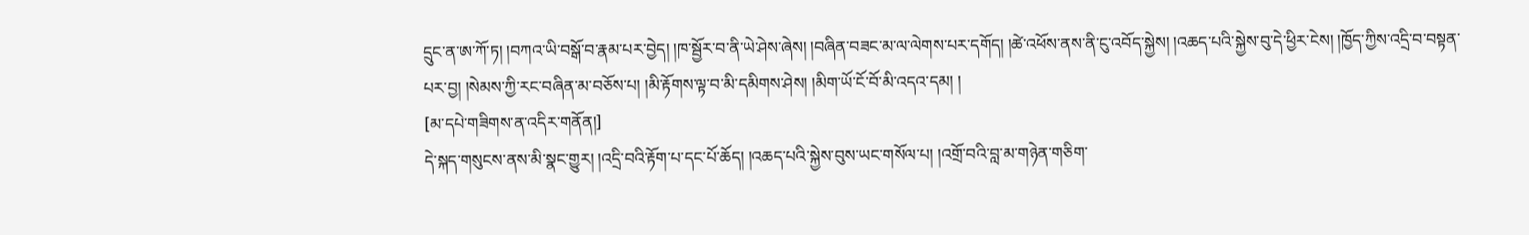དྲུང་ན་ཨ་ཀོ་ཏ། །བཀའ་ཡི་བསྒོ་བ་རྣམ་པར་བྱེད། །ཁ་སྦྱོར་བ་ནི་ཡེ་ཤེས་ཞེས། །བཞིན་བཟང་མ་ལ་ལེགས་པར་དགོད། །ཚེ་འཕོས་ནས་ནི་ངུ་འབོད་སྐྱེས། །འཆད་པའི་སྐྱེས་བུ་དེ་ཕྱིར་ངེས། །ཁྱོད་ཀྱིས་འདྲི་བ་བསྟན་པར་བྱ། །སེམས་ཀྱི་རང་བཞིན་མ་བཅོས་པ། །མི་རྟོགས་ལྟ་བ་མི་དམིགས་ཤེས། །མིག་ཡོ་ངོ་བོ་མི་འདའ་དམ། །
[མ་དཔེ་གཟིགས་ན་འདིར་གནོན།]
དེ་སྐད་གསུངས་ནས་མི་སྣང་གྱུར། །འདྲི་བའི་རྟོག་པ་དང་པོ་ཆོད། །འཆད་པའི་སྐྱེས་བུས་ཡང་གསོལ་པ། །འགྲོ་བའི་བླ་མ་གཉེན་གཅིག་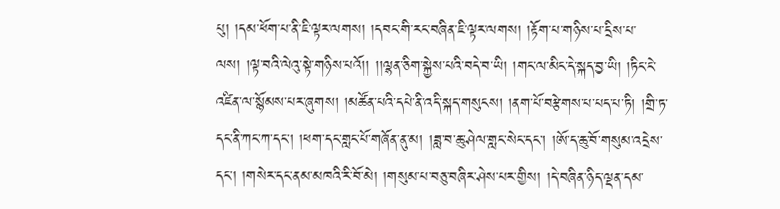པུ། །དམ་ཕོག་པ་ནི་ཇི་ལྟར་ལགས། །དབང་གི་རང་བཞིན་ཇི་ལྟར་ལགས། །རྟོག་པ་གཉིས་པ་དྲིས་པ་ལས། །ལྟ་བའི་ལེའུ་སྟེ་གཉིས་པའོ།། །།ལྷན་ཅིག་སྐྱེས་པའི་བདེ་བ་ཡི། །གང་ལ་མིང་དེ་སྐད་བྱ་ཡི། །ཏིང་ངེ་འཛིན་ལ་སྙོམས་པར་ཞུགས། །མཚོན་པའི་དཔེ་ནི་འདི་སྐད་གསུངས། །ནག་པོ་བརྩེགས་པ་པད་པ་ཏི། །གྲི་ཏ་དང་ནི་ཀང་ཀ་དང་། །ཕག་དང་གླང་པོ་གཞོན་ནུ་མ། །ཟླ་བ་ཆུ་ཤེལ་གླང་སེང་དང་། །ཨོ་ད་ཆུ་བོ་གསུམ་འདྲེས་དང་། །གསེར་དང་ནམ་མཁའི་རི་བོ་མེ། །གསུམ་པ་བཅུ་བཞིར་ཤེས་པར་གྱིས། །དེ་བཞིན་ཉིད་ལྡན་དམ་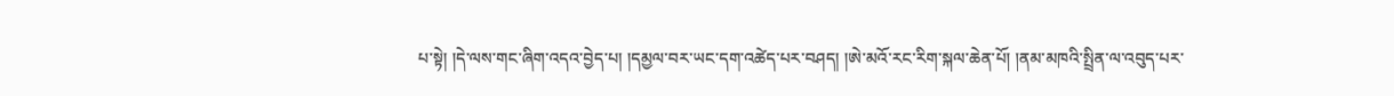པ་སྟེ། །དེ་ལས་གང་ཞིག་འདའ་བྱེད་པ། །དམྱལ་བར་ཡང་དག་འཚེད་པར་བཤད། །ཨེ་མའོ་རང་རིག་སྐལ་ཆེན་པོ། །ནམ་མཁའི་སྤྲིན་ལ་འབུད་པར་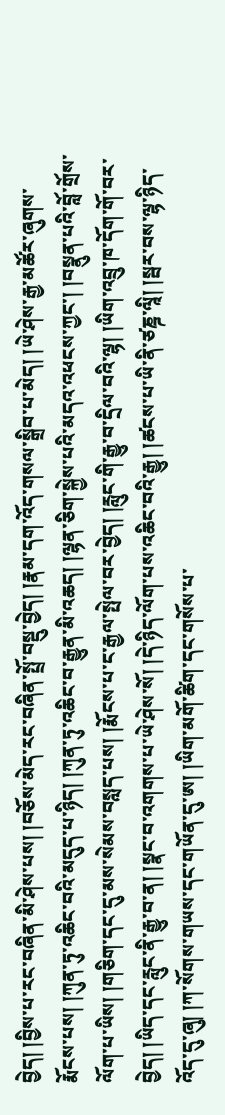བྱེད། །བྱིས་པ་རང་བཞིན་མི་ཤེས་པས། །བཅོས་མེད་རང་བཞིན་སྤྲོ་བསྡུ་བྱེད། །རྣམ་དག་འོད་གསལ་སྒྲིབ་པ་མེད། །ཡེ་ཤེས་རྒྱ་མཚོར་ཞུགས་རྨོངས་པས། །ཀུན་ཏུ་འཆིང་བའི་མདུད་པ་ཉིད། །ཀུན་ཏུ་འཆིང་བ་རྒྱུན་མི་འཆད། །ལྷན་ཅིག་སྐྱེས་པའི་མདའ་འཕངས་ཀྱང་། །བསྣུན་པའི་བློ་གྲོས་ལོག་པ་ཡིས། །གཅིག་དང་དུ་མས་སེམས་བསླད་པས། །རྨོངས་པ་ང་རྒྱལ་སྤེལ་བར་བྱེད། །རླུང་གི་རྒྱུ་བ་དྲིལ་བའི་ལྷ། །ཡིག་འབྲུ་ཁ་དོག་གོ་བར་བྱེད། །ཡིད་དང་རླུང་ནི་རྒྱུ་བ་ན། །སྣང་བ་འགགས་པ་ཡེ་ཤེས་སོ། །དེ་ཉིད་ལོག་པས་འཆིང་བའི་རྒྱུ། །ཚངས་པ་ཡི་ནི་ཙཎྜ་ལཱི། །སྦར་བས་ལྷ་ཉིད་འོད་དུ་ཞུ། །ཀ་སོགས་གཡས་དང་གཡོན་དུ་ཨ། །ཡིག་མགོ་ཚིག་དང་གསོས་པ་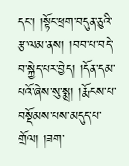དང་། །སྟོང་ཕྲག་བདུན་ཅུའི་རྩ་ལམ་ནས། །བབ་པ་བདེ་བ་སྐྱེད་པར་བྱེད། །དོན་དམ་པའོ་ཞེས་སུ་སྨྲ། །རྨོངས་པ་བསྡོམས་པས་མདུད་པ་གྲོལ། །ཟག་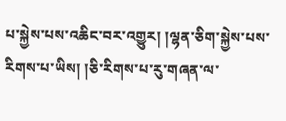པ་སྐྱེས་པས་འཆིང་བར་འགྱུར། །ལྷན་ཅིག་སྐྱེས་པས་རིགས་པ་ཡིས། །ཅི་རིགས་པ་རུ་གཞན་ལ་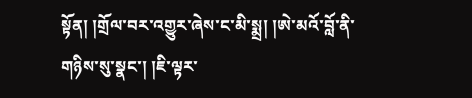སྟོན། །གྲོལ་བར་འགྱུར་ཞེས་ང་མི་སྨྲ། །ཨེ་མའོ་བློ་ནི་གཉིས་སུ་སྣང་། །ཇི་ལྟར་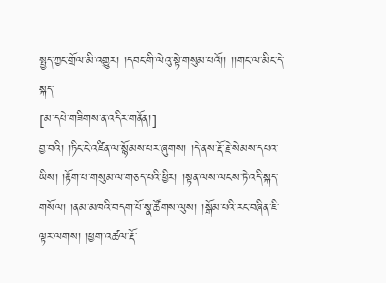སྤྱད་ཀྱང་གྲོལ་མི་འགྱུར། །དབང་གི་ལེའུ་སྟེ་གསུམ་པའོ།། །།གང་ལ་མིང་དེ་སྐད་
[མ་དཔེ་གཟིགས་ན་འདིར་གནོན།]
བྱ་བའི། །ཏིང་ངེ་འཛིན་ལ་སྙོམས་པར་ཞུགས། །དེ་ནས་རྡོ་རྗེ་སེམས་དཔའ་ཡིས། །རྟོག་པ་གསུམ་ལ་གཅད་པའི་ཕྱིར། །སྟན་ལས་ལངས་ཏེ་འདི་སྐད་གསོལ། །ནམ་མཁའི་བདག་པོ་སྣ་ཚོགས་ལུས། །སྒོམ་པའི་རང་བཞིན་ཇི་ལྟར་ལགས། །ཕྱག་འཚལ་རྡོ་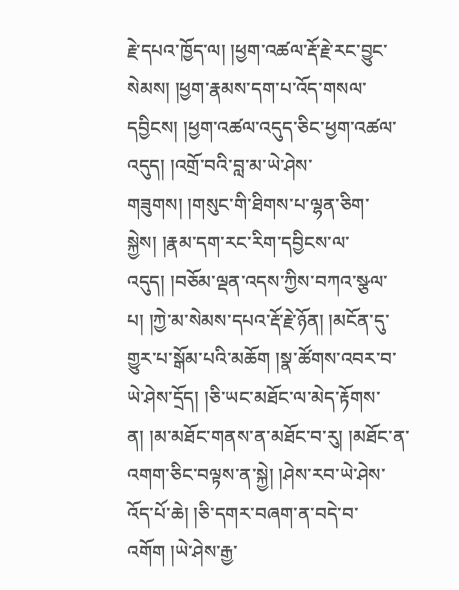རྗེ་དཔའ་ཁྱོད་ལ། །ཕྱག་འཚལ་རྡོ་རྗེ་རང་བྱུང་སེམས། །ཕྱག་རྣམས་དག་པ་འོད་གསལ་དབྱིངས། །ཕྱག་འཚལ་འདུད་ཅིང་ཕྱག་འཚལ་འདུད། །འགྲོ་བའི་བླ་མ་ཡེ་ཤེས་གཟུགས། །གསུང་གི་ཐིགས་པ་ལྷན་ཅིག་སྐྱེས། །རྣམ་དག་རང་རིག་དབྱིངས་ལ་འདུད། །བཅོམ་ལྡན་འདས་ཀྱིས་བཀའ་སྩལ་པ། །ཀྱེ་མ་སེམས་དཔའ་རྡོ་རྗེ་ཉོན། །མངོན་དུ་གྱུར་པ་སྒོམ་པའི་མཆོག །སྣ་ཚོགས་འབར་བ་ཡེ་ཤེས་དྲོད། །ཅི་ཡང་མཐོང་ལ་མེད་རྟོགས་ན། །མ་མཐོང་གནས་ན་མཐོང་བ་རུ། །མཐོང་ན་འགག་ཅིང་བལྟས་ན་སྐྱེ། །ཤེས་རབ་ཡེ་ཤེས་འོད་པོ་ཆེ། །ཅི་དགར་བཞག་ན་བདེ་བ་འགོག །ཡེ་ཤེས་རྒྱ་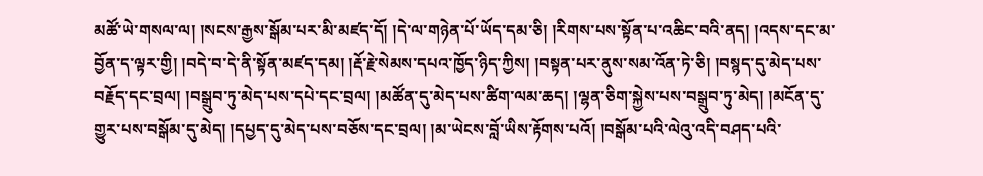མཚོ་ཡེ་གསལ་ལ། །སངས་རྒྱས་སྒོམ་པར་མི་མཛད་དོ། །དེ་ལ་གཉེན་པོ་ཡོད་དམ་ཅི། །རིགས་པས་སྟོན་པ་འཆིང་བའི་ནད། །འདས་དང་མ་བྱོན་ད་ལྟར་གྱི། །བདེ་བ་དེ་ནི་སྟོན་མཛད་དམ། །རྡོ་རྗེ་སེམས་དཔའ་ཁྱོད་ཉིད་ཀྱིས། །བསྟན་པར་ནུས་སམ་འོན་ཏེ་ཅི། །བསྙད་དུ་མེད་པས་བརྗོད་དང་བྲལ། །བསྒྲུབ་ཏུ་མེད་པས་དཔེ་དང་བྲལ། །མཚོན་དུ་མེད་པས་ཚིག་ལམ་ཆད། །ལྷན་ཅིག་སྐྱེས་པས་བསྒྲུབ་ཏུ་མེད། །མངོན་དུ་གྱུར་པས་བསྒོམ་དུ་མེད། །དཔྱད་དུ་མེད་པས་བཅོས་དང་བྲལ། །མ་ཡེངས་བློ་ཡིས་རྟོགས་པའོ། །བསྒོམ་པའི་ལེའུ་འདི་བཤད་པའི་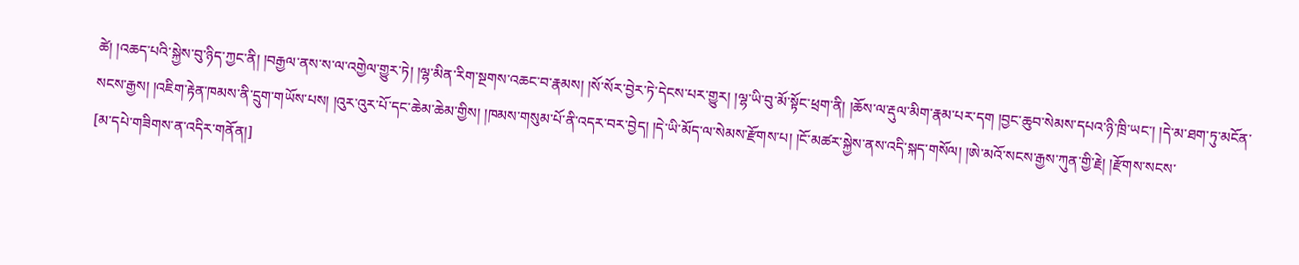ཚེ། །འཆད་པའི་སྐྱེས་བུ་ཉིད་ཀྱང་ནི། །བརྒྱལ་ནས་ས་ལ་འགྱེལ་གྱུར་ཏེ། །ལྷ་མིན་རིག་སྔགས་འཆང་བ་རྣམས། །སོ་སོར་བྱེར་ཏེ་དེངས་པར་གྱུར། །ལྷ་ཡི་བུ་མོ་སྟོང་ཕྲག་ནི། །ཆོས་ལ་རྡུལ་མིག་རྣམ་པར་དག །བྱང་ཆུབ་སེམས་དཔའ་ཉི་ཁྲི་ཡང་། །དེ་མ་ཐག་ཏུ་མངོན་སངས་རྒྱས། །འཇིག་རྟེན་ཁམས་ནི་དྲུག་གཡོས་པས། །འུར་འུར་པོ་དང་ཆེམ་ཆེམ་གྱིས། །ཁམས་གསུམ་པོ་ནི་འདར་བར་བྱེད། །དེ་ཡི་མོད་ལ་སེམས་རྫོགས་པ། །ངོ་མཚར་སྐྱེས་ནས་འདི་སྐད་གསོལ། །ཨེ་མའོ་སངས་རྒྱས་ཀུན་གྱི་རྗེ། །རྫོགས་སངས་
[མ་དཔེ་གཟིགས་ན་འདིར་གནོན།]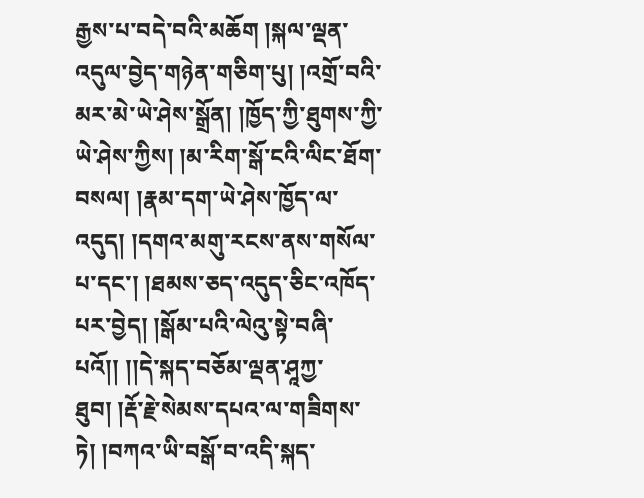རྒྱས་པ་བདེ་བའི་མཆོག །སྐལ་ལྡན་འདུལ་བྱེད་གཉེན་གཅིག་པུ། །འགྲོ་བའི་མར་མེ་ཡེ་ཤེས་སྒྲོན། །ཁྱོད་ཀྱི་ཐུགས་ཀྱི་ཡེ་ཤེས་ཀྱིས། །མ་རིག་སྒོ་ངའི་ལིང་ཐོག་བསལ། །རྣམ་དག་ཡེ་ཤེས་ཁྱོད་ལ་འདུད། །དགའ་མགུ་རངས་ནས་གསོལ་པ་དང་། །ཐམས་ཅད་འདུད་ཅིང་འཁོད་པར་བྱེད། །སྒོམ་པའི་ལེའུ་སྟེ་བཞི་པའོ།། །།དེ་སྐད་བཅོམ་ལྡན་ཤཱཀྱ་ཐུབ། །རྡོ་རྗེ་སེམས་དཔའ་ལ་གཟིགས་ཏེ། །བཀའ་ཡི་བསྒོ་བ་འདི་སྐད་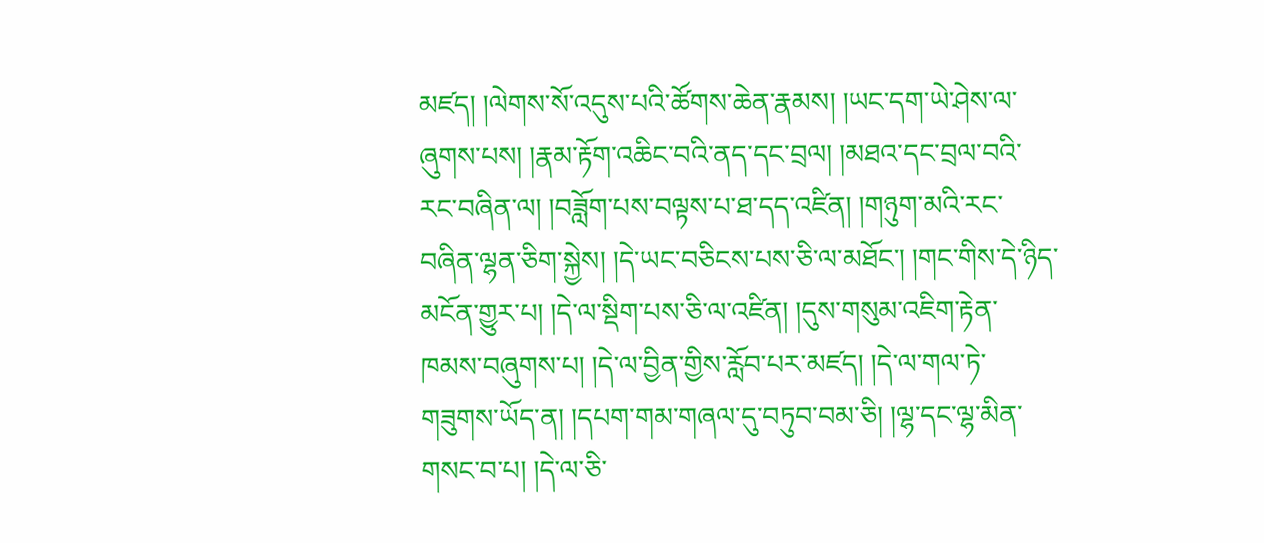མཛད། །ལེགས་སོ་འདུས་པའི་ཚོགས་ཆེན་རྣམས། །ཡང་དག་ཡེ་ཤེས་ལ་ཞུགས་པས། །རྣམ་རྟོག་འཆིང་བའི་ནད་དང་བྲལ། །མཐའ་དང་བྲལ་བའི་རང་བཞིན་ལ། །བཟློག་པས་བལྟས་པ་ཐ་དད་འཛིན། །གཉུག་མའི་རང་བཞིན་ལྷན་ཅིག་སྐྱེས། །དེ་ཡང་བཅིངས་པས་ཅི་ལ་མཐོང་། །གང་གིས་དེ་ཉིད་མངོན་གྱུར་པ། །དེ་ལ་སྡིག་པས་ཅི་ལ་འཛིན། །དུས་གསུམ་འཇིག་རྟེན་ཁམས་བཞུགས་པ། །དེ་ལ་བྱིན་གྱིས་རློབ་པར་མཛད། །དེ་ལ་གལ་ཏེ་གཟུགས་ཡོད་ན། །དཔག་གམ་གཞལ་དུ་བཏུབ་བམ་ཅི། །ལྷ་དང་ལྷ་མིན་གསང་བ་པ། །དེ་ལ་ཅི་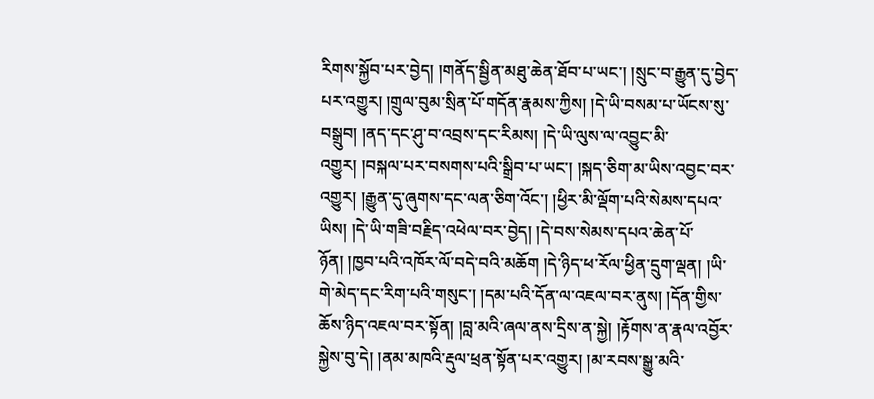རིགས་སྐྱོབ་པར་བྱེད། །གནོད་སྦྱིན་མཐུ་ཆེན་ཐོབ་པ་ཡང་། །སྲུང་བ་རྒྱུན་དུ་བྱེད་པར་འགྱུར། །གྲུལ་བུམ་སྲིན་པོ་གདོན་རྣམས་ཀྱིས། །དེ་ཡི་བསམ་པ་ཡོངས་སུ་བསྒྲུབ། །ནད་དང་ཤུ་བ་འབྲས་དང་རིམས། །དེ་ཡི་ལུས་ལ་འབྱུང་མི་འགྱུར། །བསྐལ་པར་བསགས་པའི་སྒྲིབ་པ་ཡང་། །སྐད་ཅིག་མ་ཡིས་འབྱང་བར་འགྱུར། །རྒྱུན་དུ་ཞུགས་དང་ལན་ཅིག་འོང་། །ཕྱིར་མི་ལྡོག་པའི་སེམས་དཔའ་ཡིས། །དེ་ཡི་གཟི་བརྗིད་འཕེལ་བར་བྱེད། །དེ་བས་སེམས་དཔའ་ཆེན་པོ་ཉོན། །ཁྱབ་པའི་འཁོར་ལོ་བདེ་བའི་མཆོག །དེ་ཉིད་ཕ་རོལ་ཕྱིན་དྲུག་ལྡན། །ཡི་གེ་མེད་དང་རིག་པའི་གསུང་། །དམ་པའི་དོན་ལ་འཇལ་བར་ནུས། །དོན་གྱིས་ཆོས་ཉིད་འཇལ་བར་སྟོན། །བླ་མའི་ཞལ་ནས་དྲིས་ན་སྐྱེ། །རྟོགས་ན་རྣལ་འབྱོར་སྐྱེས་བུ་དེ། །ནམ་མཁའི་རྡུལ་ཕྲན་སྟོན་པར་འགྱུར། །མ་རབས་སྒྱུ་མའི་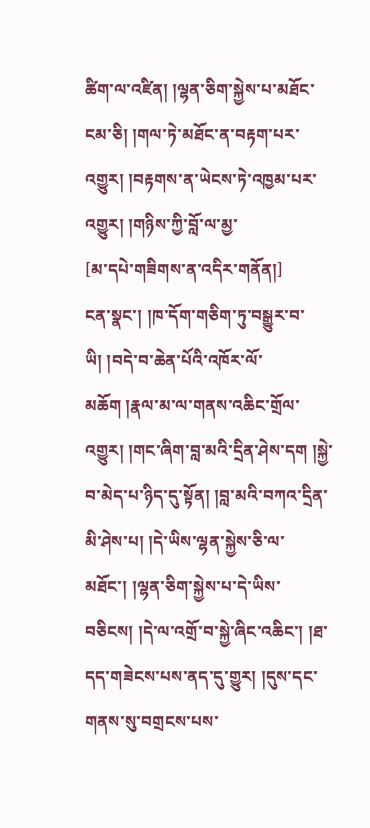ཚིག་ལ་འཛིན། །ལྷན་ཅིག་སྐྱེས་པ་མཐོང་ངམ་ཅི། །གལ་ཏེ་མཐོང་ན་བརྟག་པར་འགྱུར། །བརྟགས་ན་ཡེངས་ཏེ་འཁྱམ་པར་འགྱུར། །གཉིས་ཀྱི་བློ་ལ་མྱ་
[མ་དཔེ་གཟིགས་ན་འདིར་གནོན།]
ངན་སྣང་། །ཁ་དོག་གཅིག་ཏུ་བསྒྱུར་བ་ཡི། །བདེ་བ་ཆེན་པོའི་འཁོར་ལོ་མཆོག །རྣལ་མ་ལ་གནས་འཆིང་གྲོལ་འགྱུར། །གང་ཞིག་བླ་མའི་དྲིན་ཤེས་དག །སྐྱེ་བ་མེད་པ་ཉིད་དུ་སྟོན། །བླ་མའི་བཀའ་དྲིན་མི་ཤེས་པ། །དེ་ཡིས་ལྷན་སྐྱེས་ཅི་ལ་མཐོང་། །ལྷན་ཅིག་སྐྱེས་པ་དེ་ཡིས་བཅིངས། །དེ་ལ་འགྲོ་བ་སྐྱེ་ཞིང་འཆིང་། །ཐ་དད་གཟེངས་པས་ནད་དུ་གྱུར། །དུས་དང་གནས་སུ་བགྲངས་པས་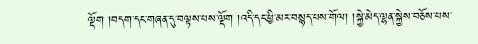ལྡོག །བདག་དང་གཞན་དུ་བལྟས་པས་ལྡོག །འདི་དང་ཕྱི་མར་བསྙད་པས་གོལ། །སྐྱེ་མེད་ལྷན་སྐྱེས་བཅོས་པས་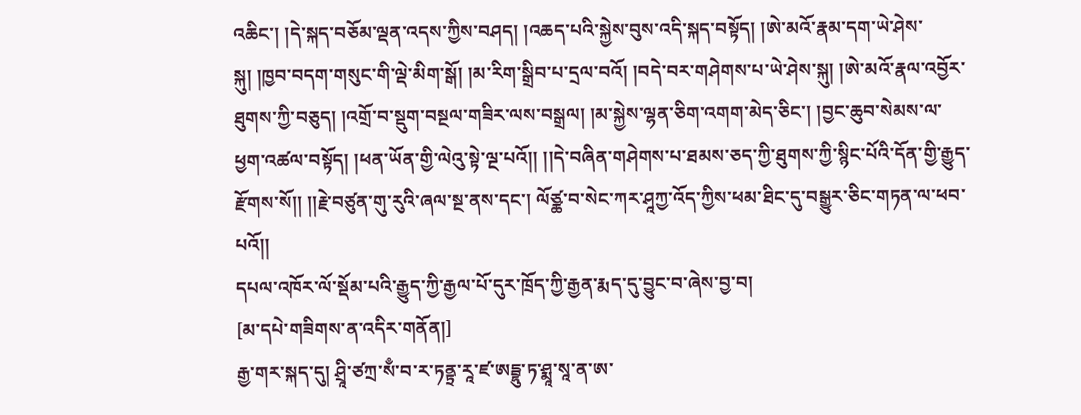འཆིང་། །དེ་སྐད་བཅོམ་ལྡན་འདས་ཀྱིས་བཤད། །འཆད་པའི་སྐྱེས་བུས་འདི་སྐད་བསྟོད། །ཨེ་མའོ་རྣམ་དག་ཡེ་ཤེས་སྐུ། །ཁྱབ་བདག་གསུང་གི་ལྡེ་མིག་སྒོ། །མ་རིག་སྒྲིབ་པ་དྲལ་བའོ། །བདེ་བར་གཤེགས་པ་ཡེ་ཤེས་སྐུ། །ཨེ་མའོ་རྣལ་འབྱོར་ཐུགས་ཀྱི་བཅུད། །འགྲོ་བ་སྡུག་བསྔལ་གཟིར་ལས་བསྒྲལ། །མ་སྐྱེས་ལྷན་ཅིག་འགག་མེད་ཅིང་། །བྱང་ཆུབ་སེམས་ལ་ཕྱག་འཚལ་བསྟོད། །ཕན་ཡོན་གྱི་ལེའུ་སྟེ་ལྔ་པའོ།། །།དེ་བཞིན་གཤེགས་པ་ཐམས་ཅད་ཀྱི་ཐུགས་ཀྱི་སྙིང་པོའི་དོན་གྱི་རྒྱུད་རྫོགས་སོ།། །།རྗེ་བཙུན་གུ་རུའི་ཞལ་སྔ་ནས་དང་། ལོཙྪ་བ་སེང་ཀར་ཤཱཀྱ་འོད་ཀྱིས་ཕམ་ཐིང་དུ་བསྒྱུར་ཅིང་གཏན་ལ་ཕབ་པའོ།།
དཔལ་འཁོར་ལོ་སྡོམ་པའི་རྒྱུད་ཀྱི་རྒྱལ་པོ་དུར་ཁྲོད་ཀྱི་རྒྱན་རྨད་དུ་བྱུང་བ་ཞེས་བྱ་བ།
[མ་དཔེ་གཟིགས་ན་འདིར་གནོན།]
རྒྱ་གར་སྐད་དུ། ཤྲཱི་ཙཀྲ་སྃ་བ་ར་ཏནྟྲ་རཱ་ཛ་ཨདྦྷུ་ཏ་ཤྨཱ་སཱ་ན་ཨ་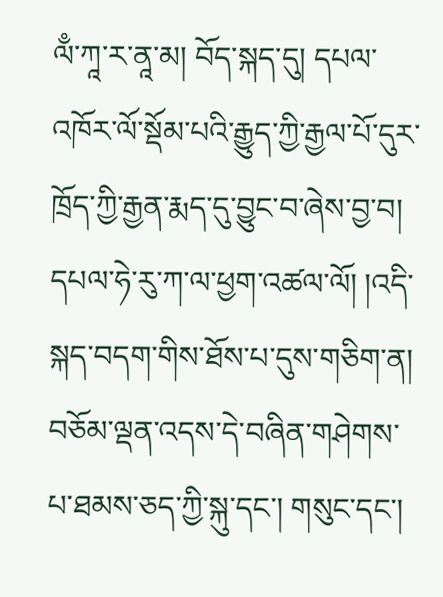ལྃ་ཀཱ་ར་ནཱ་མ། བོད་སྐད་དུ། དཔལ་འཁོར་ལོ་སྡོམ་པའི་རྒྱུད་ཀྱི་རྒྱལ་པོ་དུར་ཁྲོད་ཀྱི་རྒྱན་རྨད་དུ་བྱུང་བ་ཞེས་བྱ་བ། དཔལ་ཧེ་རུ་ཀ་ལ་ཕྱག་འཚལ་ལོ། །འདི་སྐད་བདག་གིས་ཐོས་པ་དུས་གཅིག་ན། བཅོམ་ལྡན་འདས་དེ་བཞིན་གཤེགས་པ་ཐམས་ཅད་ཀྱི་སྐུ་དང་། གསུང་དང་།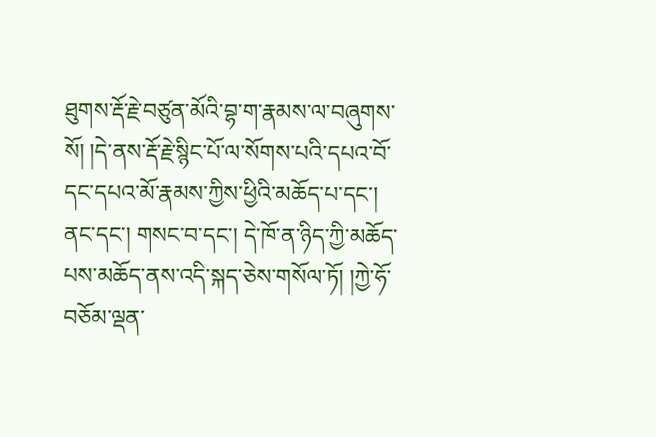ཐུགས་རྡོ་རྗེ་བཙུན་མོའི་བྷ་ག་རྣམས་ལ་བཞུགས་སོ། །དེ་ནས་རྡོ་རྗེ་སྙིང་པོ་ལ་སོགས་པའི་དཔའ་བོ་དང་དཔའ་མོ་རྣམས་ཀྱིས་ཕྱིའི་མཆོད་པ་དང་། ནང་དང་། གསང་བ་དང་། དེ་ཁོ་ན་ཉིད་ཀྱི་མཆོད་པས་མཆོད་ནས་འདི་སྐད་ཅེས་གསོལ་ཏོ། །ཀྱེ་ཧོ་བཅོམ་ལྡན་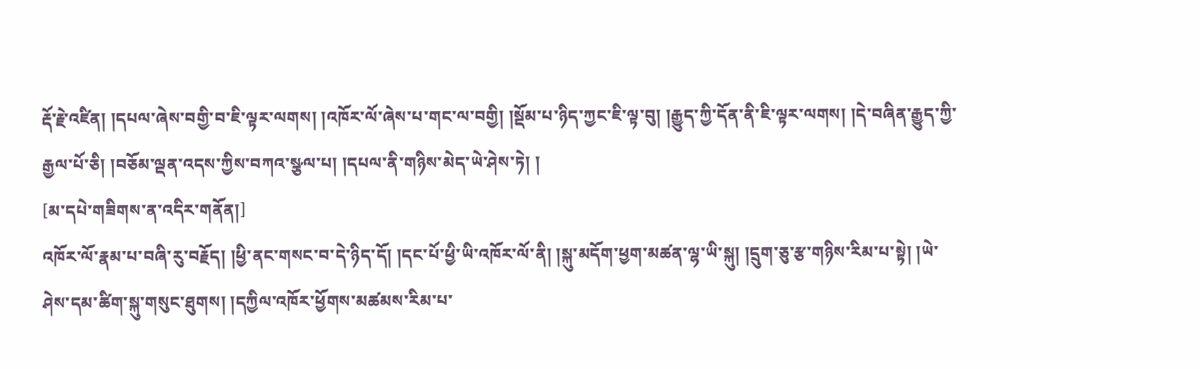རྡོ་རྗེ་འཛིན། །དཔལ་ཞེས་བགྱི་བ་ཇི་ལྟར་ལགས། །འཁོར་ལོ་ཞེས་པ་གང་ལ་བགྱི། །སྡོམ་པ་ཉིད་ཀྱང་ཇི་ལྟ་བུ། །རྒྱུད་ཀྱི་དོན་ནི་ཇི་ལྟར་ལགས། །དེ་བཞིན་རྒྱུད་ཀྱི་རྒྱལ་པོ་ཅི། །བཅོམ་ལྡན་འདས་ཀྱིས་བཀའ་སྩལ་པ། །དཔལ་ནི་གཉིས་མེད་ཡེ་ཤེས་ཏེ། །
[མ་དཔེ་གཟིགས་ན་འདིར་གནོན།]
འཁོར་ལོ་རྣམ་པ་བཞི་རུ་བརྗོད། །ཕྱི་ནང་གསང་བ་དེ་ཉིད་དོ། །དང་པོ་ཕྱི་ཡི་འཁོར་ལོ་ནི། །སྐུ་མདོག་ཕྱག་མཚན་ལྷ་ཡི་སྐུ། །དྲུག་ཅུ་རྩ་གཉིས་རིམ་པ་སྟེ། །ཡེ་ཤེས་དམ་ཚིག་སྐུ་གསུང་ཐུགས། །དཀྱིལ་འཁོར་ཕྱོགས་མཚམས་རིམ་པ་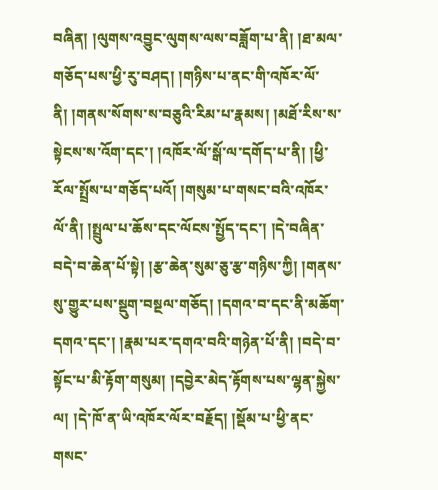བཞིན། །ལུགས་འབྱུང་ལུགས་ལས་བཟློག་པ་ནི། །ཐ་མལ་གཅོད་པས་ཕྱི་རུ་བཤད། །གཉིས་པ་ནང་གི་འཁོར་ལོ་ནི། །གནས་སོགས་ས་བཅུའི་རིམ་པ་རྣམས། །མཐོ་རིས་ས་སྟེངས་ས་འོག་དང་། །འཁོར་ལོ་སྒོ་ལ་དགོད་པ་ནི། །ཕྱི་རོལ་སྤྲོས་པ་གཅོད་པའོ། །གསུམ་པ་གསང་བའི་འཁོར་ལོ་ནི། །སྤྲུལ་པ་ཆོས་དང་ལོངས་སྤྱོད་དང་། །དེ་བཞིན་བདེ་བ་ཆེན་པོ་སྟེ། །རྩ་ཆེན་སུམ་ཅུ་རྩ་གཉིས་ཀྱི། །གནས་སུ་གྱུར་པས་སྡུག་བསྔལ་གཅོད། །དགའ་བ་དང་ནི་མཆོག་དགའ་དང་། །རྣམ་པར་དགའ་བའི་གཉེན་པོ་ནི། །བདེ་བ་སྟོང་པ་མི་རྟོག་གསུམ། །དབྱེར་མེད་རྟོགས་པས་ལྷན་སྐྱེས་ལ། །དེ་ཁོ་ན་ཡི་འཁོར་ལོར་བརྗོད། །སྡོམ་པ་ཕྱི་ནང་གསང་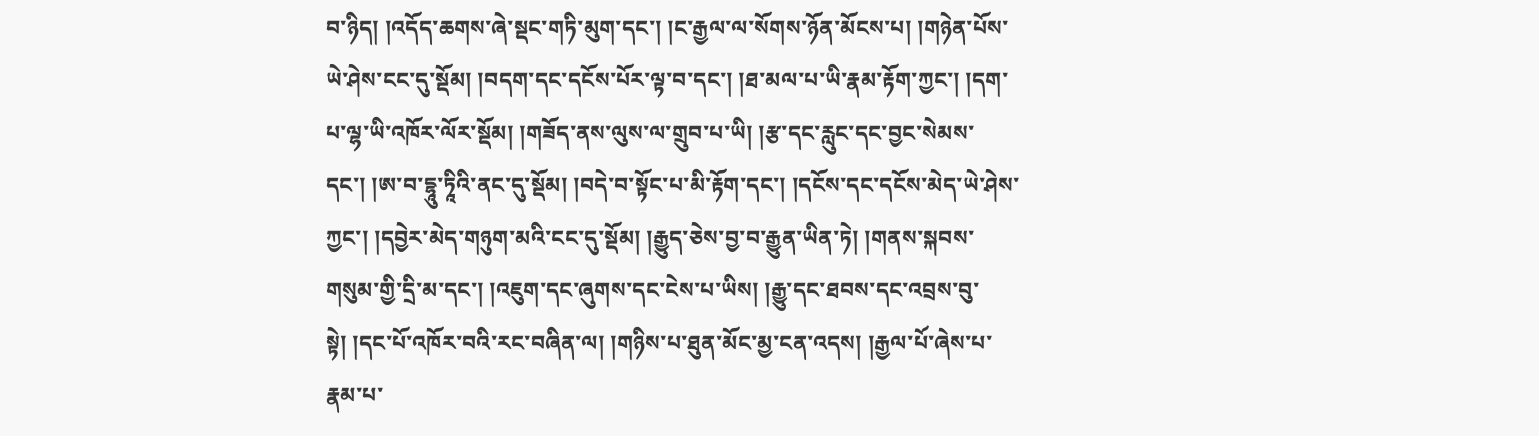བ་ཉིད། །འདོད་ཆགས་ཞེ་སྡང་གཏི་མུག་དང་། །ང་རྒྱལ་ལ་སོགས་ཉོན་མོངས་པ། །གཉེན་པོས་ཡེ་ཤེས་ངང་དུ་སྡོམ། །བདག་དང་དངོས་པོར་ལྟ་བ་དང་། །ཐ་མལ་པ་ཡི་རྣམ་རྟོག་ཀྱང་། །དག་པ་ལྷ་ཡི་འཁོར་ལོར་སྡོམ། །གཟོད་ནས་ལུས་ལ་གྲུབ་པ་ཡི། །རྩ་དང་རླུང་དང་བྱང་སེམས་དང་། །ཨ་བ་དྷཱུ་ཏཱིའི་ནང་དུ་སྡོམ། །བདེ་བ་སྟོང་པ་མི་རྟོག་དང་། །དངོས་དང་དངོས་མེད་ཡེ་ཤེས་ཀྱང་། །དབྱེར་མེད་གཉུག་མའི་ངང་དུ་སྡོམ། །རྒྱུད་ཅེས་བྱ་བ་རྒྱུན་ཡིན་ཏེ། །གནས་སྐབས་གསུམ་གྱི་དྲི་མ་དང་། །འཇུག་དང་ཞུགས་དང་ངེས་པ་ཡིས། །རྒྱུ་དང་ཐབས་དང་འབྲས་བུ་སྟེ། །དང་པོ་འཁོར་བའི་རང་བཞིན་ལ། །གཉིས་པ་ཐུན་མོང་མྱ་ངན་འདས། །རྒྱལ་པོ་ཞེས་པ་རྣམ་པ་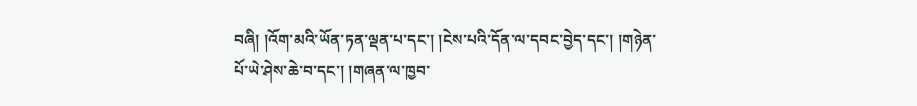བཞི། །འོག་མའི་ཡོན་ཏན་ལྡན་པ་དང་། །ངེས་པའི་དོན་ལ་དབང་བྱེད་དང་། །གཉེན་པོ་ཡེ་ཤེས་ཆེ་བ་དང་། །གཞན་ལ་ཁྱབ་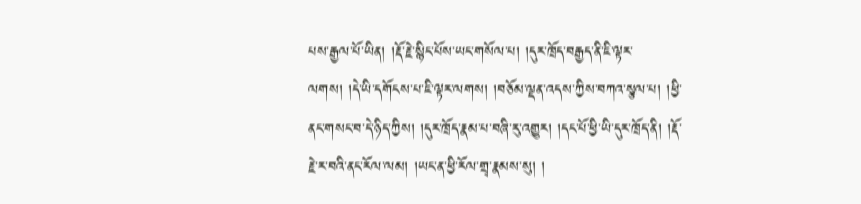པས་རྒྱལ་པོ་ཡིན། །རྡོ་རྗེ་སྙིང་པོས་ཡང་གསོལ་པ། །དུར་ཁྲོད་བརྒྱད་ནི་ཇི་ལྟར་ལགས། །དེ་ཡི་དགོངས་པ་ཇི་ལྟར་ལགས། །བཅོམ་ལྡན་འདས་ཀྱིས་བཀའ་སྩལ་པ། །ཕྱི་ནང་གསང་བ་དེ་ཉིད་ཀྱིས། །དུར་ཁྲོད་རྣམ་པ་བཞི་རུ་འགྱུར། །དང་པོ་ཕྱི་ཡི་དུར་ཁྲོད་ནི། །རྡོ་རྗེ་ར་བའི་ནང་རོལ་ལམ། །ཡང་ན་ཕྱི་རོལ་གྲྭ་རྣམས་སུ། །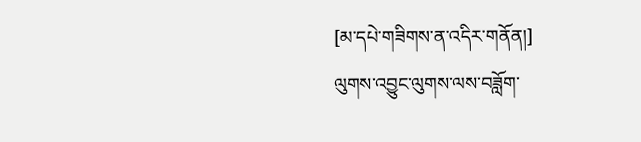[མ་དཔེ་གཟིགས་ན་འདིར་གནོན།]
ལུགས་འབྱུང་ལུགས་ལས་བཟློག་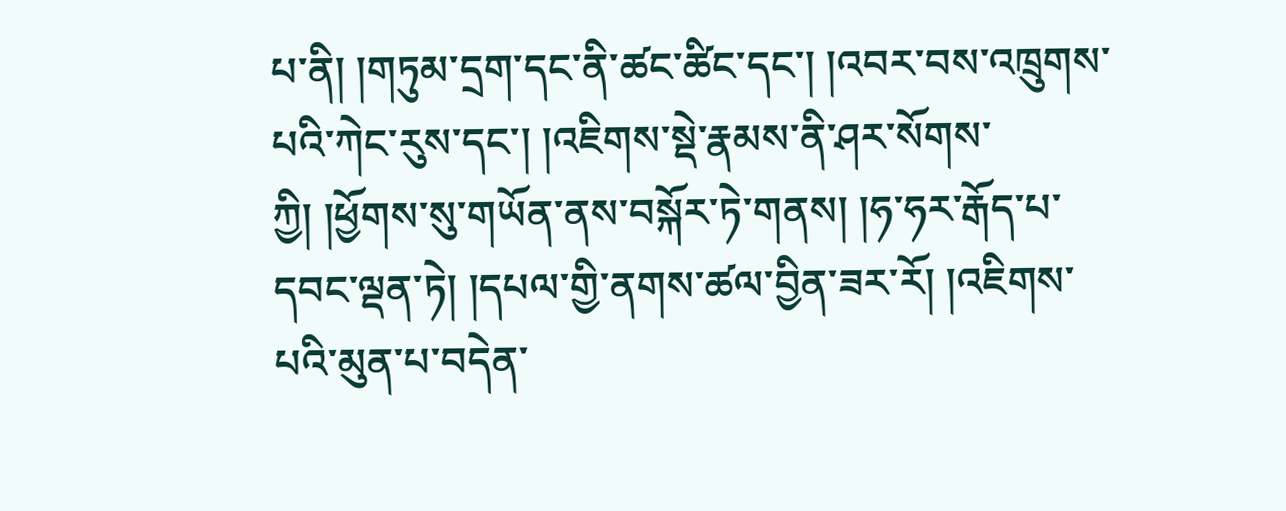པ་ནི། །གཏུམ་དྲག་དང་ནི་ཚང་ཚིང་དང་། །འབར་བས་འཁྲུགས་པའི་ཀེང་རུས་དང་། །འཇིགས་སྡེ་རྣམས་ནི་ཤར་སོགས་ཀྱི། །ཕྱོགས་སུ་གཡོན་ནས་བསྐོར་ཏེ་གནས། །ཧ་ཧར་རྒོད་པ་དབང་ལྡན་ཏེ། །དཔལ་གྱི་ནགས་ཚལ་བྱིན་ཟར་རོ། །འཇིགས་པའི་མུན་པ་བདེན་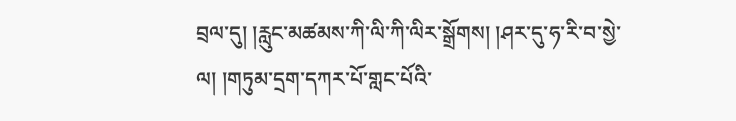བྲལ་དུ། །རླུང་མཚམས་ཀི་ལི་ཀི་ལིར་སྒྲོགས། །ཤར་དུ་ཧ་རི་བ་སྱེ་ལ། །གཏུམ་དྲག་དཀར་པོ་གླང་པོའི་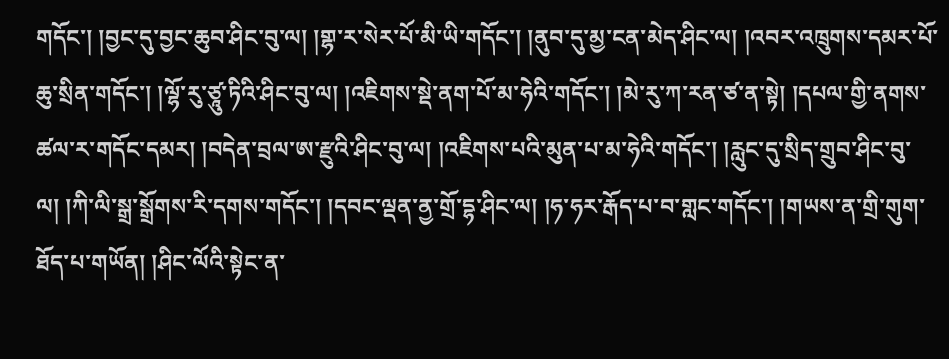གདོང་། །བྱང་དུ་བྱང་ཆུབ་ཤིང་བུ་ལ། །གྷ་ར་སེར་པོ་མི་ཡི་གདོང་། །ནུབ་དུ་མྱ་ངན་མེད་ཤིང་ལ། །འབར་འཁྲུགས་དམར་པོ་ཆུ་སྲིན་གདོང་། །ལྷོ་རུ་ཙཱུ་ཏིའི་ཤིང་བུ་ལ། །འཇིགས་སྡེ་ནག་པོ་མ་ཧེའི་གདོང་། །མེ་རུ་ཀ་རན་ཙ་ན་སྟེ། །དཔལ་གྱི་ནགས་ཚལ་ར་གདོང་དམར། །བདེན་བྲལ་ཨ་རྫུའི་ཤིང་བུ་ལ། །འཇིགས་པའི་མུན་པ་མ་ཧེའི་གདོང་། །རླུང་དུ་སྲིད་གྲུབ་ཤིང་བུ་ལ། །ཀི་ལི་སྒྲ་སྒྲོགས་རི་དགས་གདོང་། །དབང་ལྡན་ནྱ་གྲོ་དྷ་ཤིང་ལ། །ཧ་ཧར་རྒོད་པ་བ་གླང་གདོང་། །གཡས་ན་གྲི་གུག་ཐོད་པ་གཡོན། །ཤིང་ལོའི་སྟེང་ན་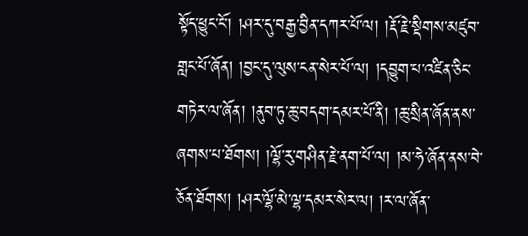སྟོད་ཕྱུང་ངོ་། །ཤར་དུ་བརྒྱ་བྱིན་དཀར་པོ་ལ། །རྡོ་རྗེ་སྡིགས་མཛུབ་གླང་པོ་ཞོན། །བྱང་དུ་ལུས་ངན་སེར་པོ་ལ། །དབྱུག་པ་འཛིན་ཅིང་གཏེར་ལ་ཞོན། །ནུབ་ཏུ་ཆུ་བདག་དམར་པོ་ནི། །ཆུ་སྲིན་ཞོན་ནས་ཞགས་པ་ཐོགས། །ལྷོ་རུ་གཤིན་རྗེ་ནག་པོ་ལ། །མ་ཧེ་ཞོན་ནས་བེ་ཅོན་ཐོགས། །ཤར་ལྷོ་མེ་ལྷ་དམར་སེར་ལ། །ར་ལ་ཞོན་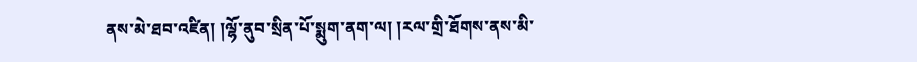ནས་མེ་ཐབ་འཛིན། །ལྷོ་ནུབ་སྲིན་པོ་སྨུག་ནག་ལ། །རལ་གྲི་ཐོགས་ནས་མི་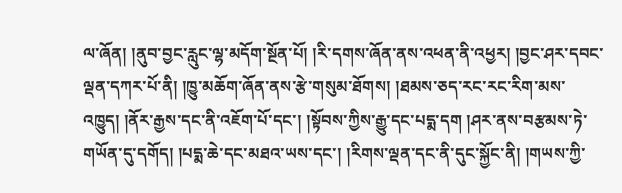ལ་ཞོན། །ནུབ་བྱང་རླུང་ལྷ་མདོག་སྔོན་པོ། །རི་དགས་ཞོན་ནས་འཕན་ནི་འཕྱར། །བྱང་ཤར་དབང་ལྡན་དཀར་པོ་ནི། །ཁྱུ་མཆོག་ཞོན་ནས་རྩེ་གསུམ་ཐོགས། །ཐམས་ཅད་རང་རང་རིག་མས་འཁྱུད། །ནོར་རྒྱས་དང་ནི་འཇོག་པོ་དང་། །སྟོབས་ཀྱིས་རྒྱུ་དང་པདྨ་དག །ཤར་ནས་བརྩམས་ཏེ་གཡོན་དུ་དགོད། །པདྨ་ཆེ་དང་མཐའ་ཡས་དང་། །རིགས་ལྡན་དང་ནི་དུང་སྐྱོང་ནི། །གཡས་ཀྱི་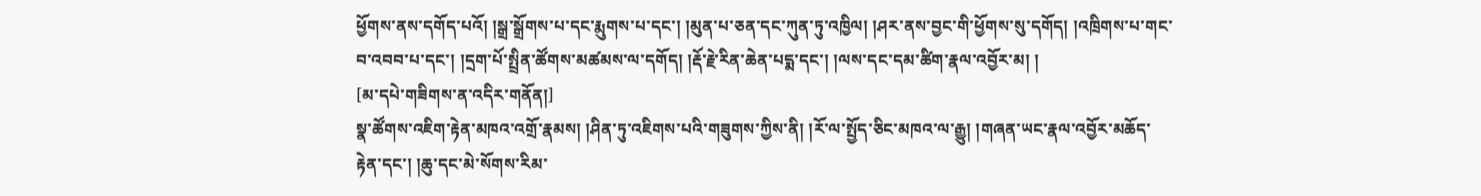ཕྱོགས་ནས་དགོད་པའོ། །སྒྲ་སྒྲོགས་པ་དང་རྨུགས་པ་དང་། །མུན་པ་ཅན་དང་ཀུན་ཏུ་འཁྱིལ། །ཤར་ནས་བྱང་གི་ཕྱོགས་སུ་དགོད། །འཁྲིགས་པ་གང་བ་འབབ་པ་དང་། །དྲག་པོ་སྤྲིན་ཚོགས་མཚམས་ལ་དགོད། །རྡོ་རྗེ་རིན་ཆེན་པདྨ་དང་། །ལས་དང་དམ་ཚིག་རྣལ་འབྱོར་མ། །
[མ་དཔེ་གཟིགས་ན་འདིར་གནོན།]
སྣ་ཚོགས་འཇིག་རྟེན་མཁའ་འགྲོ་རྣམས། །ཤིན་ཏུ་འཇིགས་པའི་གཟུགས་ཀྱིས་ནི། །རོ་ལ་སྤྱོད་ཅིང་མཁའ་ལ་རྒྱུ། །གཞན་ཡང་རྣལ་འབྱོར་མཆོད་རྟེན་དང་། །ཆུ་དང་མེ་སོགས་རིམ་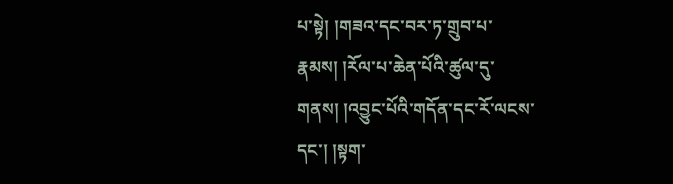པ་སྟེ། །གཟའ་དང་བར་ཏ་གྲུབ་པ་རྣམས། །རོལ་པ་ཆེན་པོའི་ཚུལ་དུ་གནས། །འབྱུང་པོའི་གདོན་དང་རོ་ལངས་དང་། །སྟག་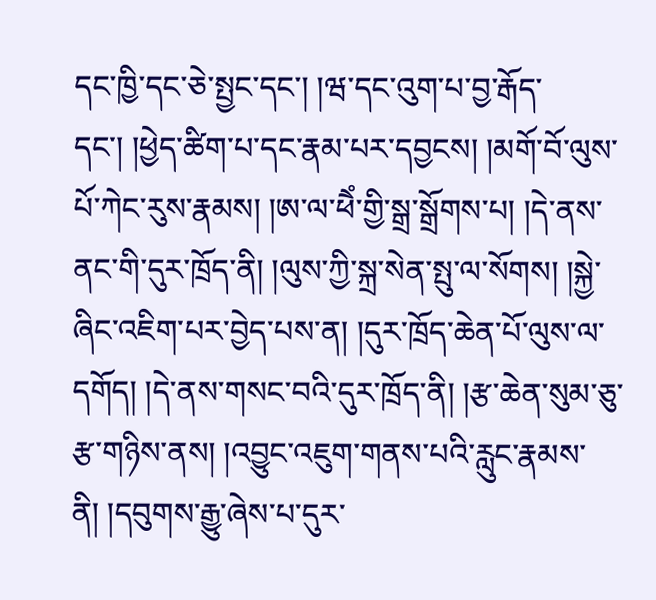དང་ཁྱི་དང་ཅེ་སྤྱང་དང་། །ཝ་དང་འུག་པ་བྱ་རྒོད་དང་། །ཕྱེད་ཚིག་པ་དང་རྣམ་པར་དབྱངས། །མགོ་བོ་ལུས་པོ་ཀེང་རུས་རྣམས། །ཨ་ལ་ཕཻཾ་གྱི་སྒྲ་སྒྲོགས་པ། །དེ་ནས་ནང་གི་དུར་ཁྲོད་ནི། །ལུས་ཀྱི་སྐྲ་སེན་སྤུ་ལ་སོགས། །སྐྱེ་ཞིང་འཇིག་པར་བྱེད་པས་ན། །དུར་ཁྲོད་ཆེན་པོ་ལུས་ལ་དགོད། །དེ་ནས་གསང་བའི་དུར་ཁྲོད་ནི། །རྩ་ཆེན་སུམ་ཅུ་རྩ་གཉིས་ནས། །འབྱུང་འཇུག་གནས་པའི་རླུང་རྣམས་ནི། །དབུགས་རྒྱུ་ཞེས་པ་དུར་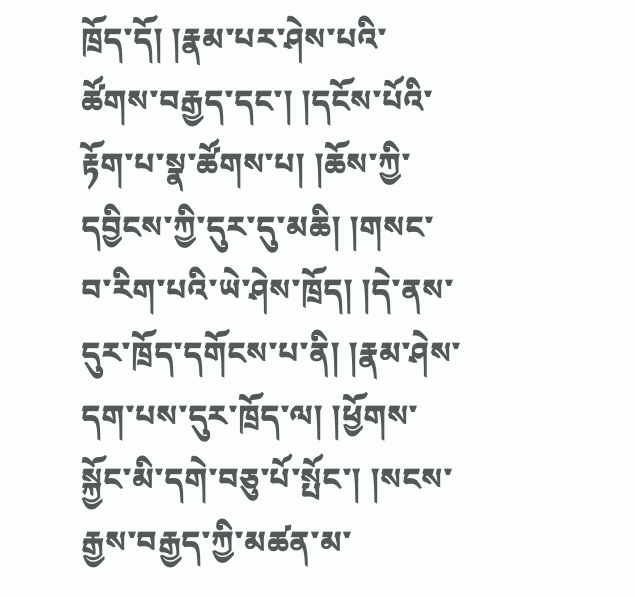ཁྲོད་དོ། །རྣམ་པར་ཤེས་པའི་ཚོགས་བརྒྱད་དང་། །དངོས་པོའི་རྟོག་པ་སྣ་ཚོགས་པ། །ཆོས་ཀྱི་དབྱིངས་ཀྱི་དུར་དུ་མཆི། །གསང་བ་རིག་པའི་ཡེ་ཤེས་ཁྲོད། །དེ་ནས་དུར་ཁྲོད་དགོངས་པ་ནི། །རྣམ་ཤེས་དག་པས་དུར་ཁྲོད་ལ། །ཕྱོགས་སྐྱོང་མི་དགེ་བཅུ་པོ་སྤོང་། །སངས་རྒྱས་བརྒྱད་ཀྱི་མཚན་མ་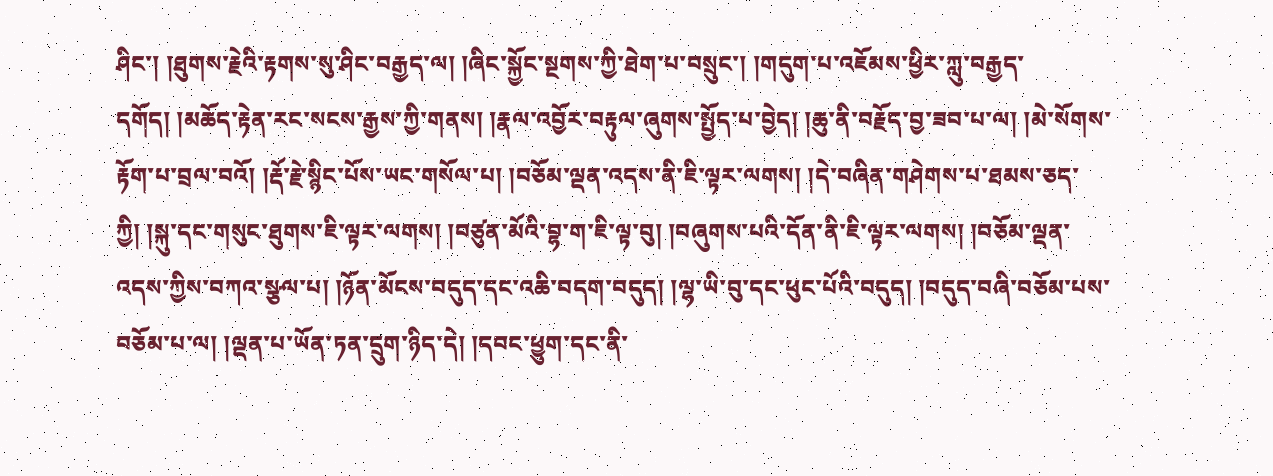ཤིང་། །ཐུགས་རྗེའི་རྟགས་སུ་ཤིང་བརྒྱད་ལ། །ཞིང་སྐྱོང་སྔགས་ཀྱི་ཐེག་པ་བསྲུང་། །གདུག་པ་འཇོམས་ཕྱིར་ཀླུ་བརྒྱད་དགོད། །མཆོད་རྟེན་རང་སངས་རྒྱས་ཀྱི་གནས། །རྣལ་འབྱོར་བརྟུལ་ཞུགས་སྤྱོད་པ་བྱེད། །ཆུ་ནི་བརྗོད་བྱ་ཟབ་པ་ལ། །མེ་སོགས་རྟོག་པ་བྲལ་བའོ། །རྡོ་རྗེ་སྙིང་པོས་ཡང་གསོལ་པ། །བཅོམ་ལྡན་འདས་ནི་ཇི་ལྟར་ལགས། །དེ་བཞིན་གཤེགས་པ་ཐམས་ཅད་ཀྱི། །སྐུ་དང་གསུང་ཐུགས་ཇི་ལྟར་ལགས། །བཙུན་མོའི་བྷ་ག་ཇི་ལྟ་བུ། །བཞུགས་པའི་དོན་ནི་ཇི་ལྟར་ལགས། །བཅོམ་ལྡན་འདས་ཀྱིས་བཀའ་སྩལ་པ། །ཉོན་མོངས་བདུད་དང་འཆི་བདག་བདུད། །ལྷ་ཡི་བུ་དང་ཕུང་པོའི་བདུད། །བདུད་བཞི་བཅོམ་པས་བཅོམ་པ་ལ། །ལྡན་པ་ཡོན་ཏན་དྲུག་ཉིད་དེ། །དབང་ཕྱུག་དང་ནི་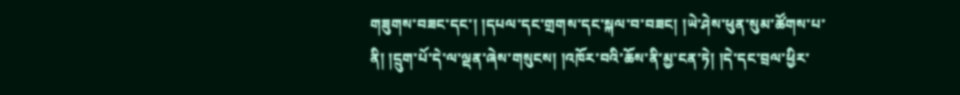གཟུགས་བཟང་དང་། །དཔལ་དང་གྲགས་དང་སྐལ་བ་བཟང། །ཡེ་ཤེས་ཕུན་སུམ་ཚོགས་པ་ནི། །དྲུག་པོ་དེ་ལ་ལྡན་ཞེས་གསུངས། །འཁོར་བའི་ཆོས་ནི་མྱ་ངན་ཏེ། །དེ་དང་བྲལ་ཕྱིར་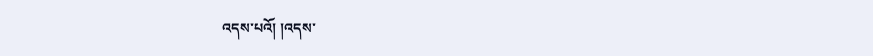འདས་པའོ། །འདས་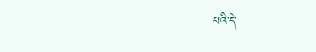པའི་དེ་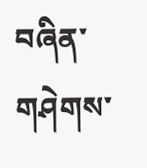བཞིན་གཤེགས་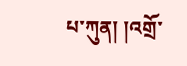པ་ཀུན། །འགྲོ་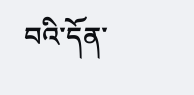བའི་དོན་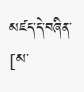མཛད་དེ་བཞིན་
[མ་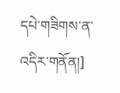དཔེ་གཟིགས་ན་འདིར་གནོན།]